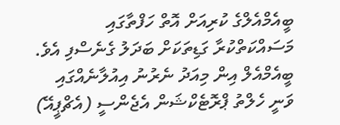ބީއެމްއެލްގެ ކުރިއަށް އޮތް ހަފްތާގައި މަސައްކަތްކުރާ ގަޑިތަކަށް ބަދަލު ގެނެސްފި އެވެ.
ބީއެމްއެލް އިން މިއަދު ނެރުނު އިއުލާނެއްގައި ވަނީ ހެލްތު ޕްރޮޓެކްޝަން އެޖެންސީ (އެޗްޕީއޭ)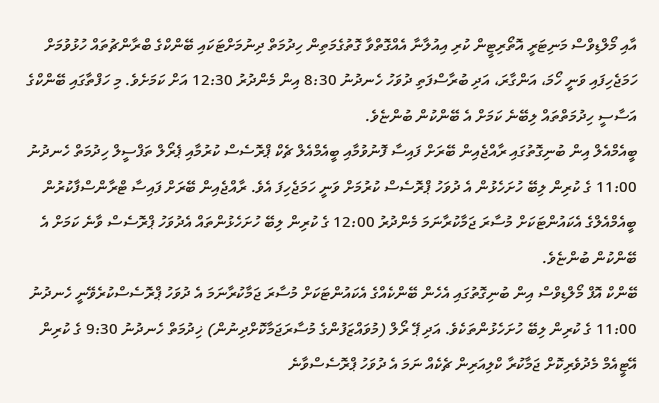އާއި މޯލްޑިވްސް މަނިޓަރީ އޮތޯރިޓީން ކުރި އިއުލާނާ އެއްގޮތްވާ ގޮތުގެމަތިން ހިދުމަތް ދިނުމަށްޓަކައި ބޭންކްގެ ބްރާންޗުތައް ހުޅުވުމަށް ހަމަޖެހިފައި ވަނީ ހޯމަ، އަންގާރަ، އަދި ބުރާސްފަތި ދުވަހު ހެނދުނު 8:30 އިން މެންދުރު 12:30 އަށް ކަމަށެވެ. މި ހަފްތާގައި ބޭންކްގެ އަސާސީ ހިދުމަތްތައް ލިބޭނެ ކަމަށް އެ ބޭންކުން ބުންޏެވެ.
ބީއެމްއެލް އިން ބުނިގޮތުގައި ރާއްޖެއިން ބޭރަށް ފައިސާ ފޮނުވުމާއި ބީއެމްއެލް ޗެކް ޕްރޮސެސް ކުރުމާއި ޕެރޯލް ތަފްސީލް ހިދުމަތް ހެނދުނު 11:00 ގެ ކުރިން ލިބޭ ހުށަހެޅުން އެ ދުވަހު ޕްރޮސެސް ކުރުމަށް ވަނީ ހަމަޖެހިފަ އެވެ. ރާއްޖެއިން ބޭރަށް ފައިސާ ޓްރާންސްފާކުރުން ބީއެމްއެލްގެ އެކައުންޓަކަށް މުސާރަ ޖަމާކުރާނަމަ މެންދުރު 12:00 ގެ ކުރިން ލިބޭ ހުށަހެޅުންތައް އެދުވަހު ޕްރޮސެސް ވާނެ ކަމަށް އެ ބޭންކުން ބުންޏެވެ.
ބޭންކް އޮފް މޯލްޑިވްސް އިން ބުނިގޮތުގައި އެހެން ބޭންކެއްގެ އެކައުންޓަކަށް މުސާރަ ޖަމާކުރާނަމަ އެ ދުވަހު ޕްރޮސެސްކުރެވޭނީ ހެނދުނު 11:00 ގެ ކުރިން ލިބޭ ހުށަހެޅުންތަކެވެ. އަދި ޕޭ ރޯލް (މުވައްޒަފުންގެ މުސާރަޖަމާކޮށްދިނުން) ޚިދުމަތް ހެނދުނު 9:30 ގެ ކުރިން އޭޓީއެމް މެދުވެރިކޮށް ޖަމާކުރާ ކްލިއަރިން ޗެކެއް ނަމަ އެ ދުވަހު ޕްރޮސެސްވާނެ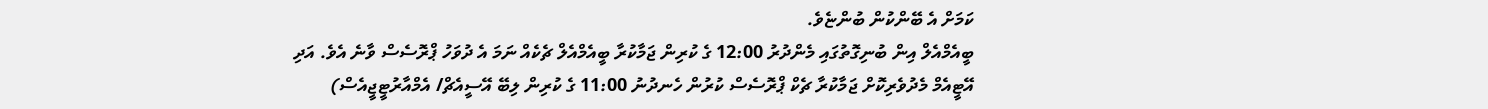ކަމަށް އެ ބޭންކުން ބުންޏެވެ.
ބީއެމްއެލް އިން ބުނިގޮތުގައި މެންދުރު 12:00 ގެ ކުރިން ޖަމާކުރާ ބީއެމްއެލް ޗެކެއް ނަމަ އެ ދުވަހު ޕްރޮސެސް ވާނެ އެވެ. އަދި އޭޓީއެމް މެދުވެރިކޮށް ޖަމާކުރާ ޗެކް ޕްރޮސެސް ކުރުން ހެނދުނު 11:00 ގެ ކުރިން ލިބޭ އޭސީއެޗް/ އެމްއާރުޓީޖީއެސް)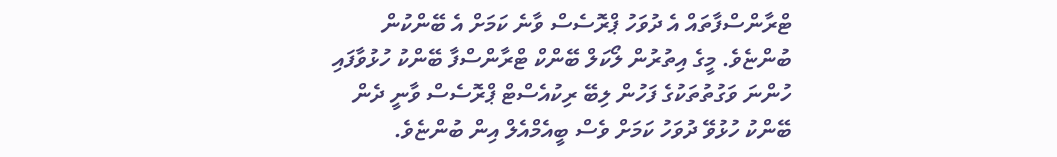ޓްރާންސްފާތައް އެ ދުވަހު ޕްރޮސެސް ވާނެ ކަމަށް އެ ބޭންކުން ބުންޏެވެ. މީގެ އިތުރުން ލޯކަލް ބޭންކް ޓްރާންސްފާ ބޭންކު ހުޅުވާފައި ހުންނަ ވަގުތުތަކުގެ ފަހުން ލިބޭ ރިކުއެސްޓް ޕްރޮސެސް ވާނީ ދެން ބޭންކު ހުޅުވޭ ދުވަހު ކަމަށް ވެސް ބީއެމްއެލް އިން ބުންޏެވެ.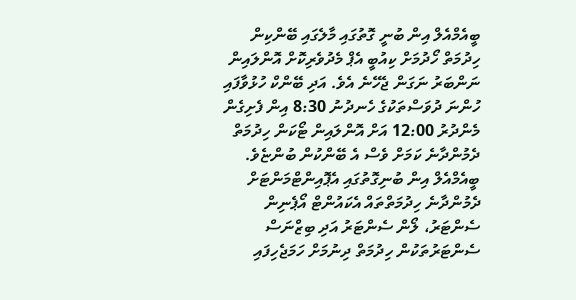ބީއެމްއެލް އިން ބުނީ ގޮތުގައި މާލެގައި ބޭންކިން ހިދުމަތް ހޯދުމަށް ކިއުބީ އެޕް މެދުވެރިކޮށް އޮންލައިން ނަންބަރު ނަގަން ޖެހޭނެ އެވެ. އަދި ބޭންކް ހުޅުވާފައި ހުންނަ ދުވަސްތަކުގެ ހެނދުނު 8:30 އިން ފެށިގެން މެންދުރު 12:00 އަށް އޮންލައިން ޓޯކަން ހިދުމަތް ދެމުންދާނެ ކަމަށް ވެސް އެ ބޭންކުން ބުންޏެވެ.
ބީއެމްއެލް އިން ބުނިގޮތުގައި އެޕޮއިންޓްމަންޓަށް ދެމުންދާނެ ހިދުމަތްތައް އެކައުންޓް އޯޕެނިން ސެންޓަރު، ލޯން ސެންޓަރު އަދި ބިޒްނަސް ސެންޓަރުތަކުން ހިދުމަތް ދިނުމަށް ހަމަޖެހިފައި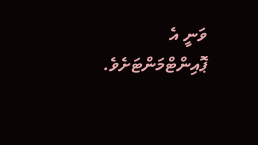ވަނީ އެ ޕޮއިންޓްމަންޓަށެވެ.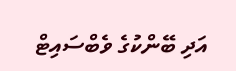އަދި ބޭންކުގެ ވެބްސައިޓް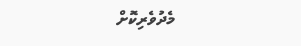މެދުވެރިކޮށް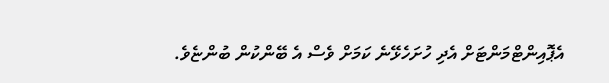އެޕޮއިންޓްމަންޓަށް އެދި ހުށަހެޅޭނެ ކަމަށް ވެސް އެ ބޭންކުން ބުންޏެވެ.